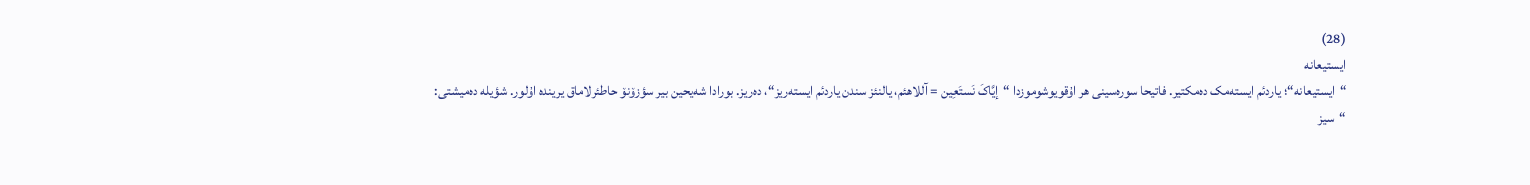(28)
ایستیعانە
“ایستیعانە“؛ یاردئم ایستەمک دەمکتیر. فاتیحا سورەسینی هر اۇقویوشوموزدا “إیَّاکَ نَستَعِین = آللاهئم، یالنئز سندن یاردئم ایستەریز“، دەریز. بورادا شەیحین بیر سؤزۆنۆ حاطئرلاماق یریندە اۇلور. شؤیلە دەمیشتی:
“سیز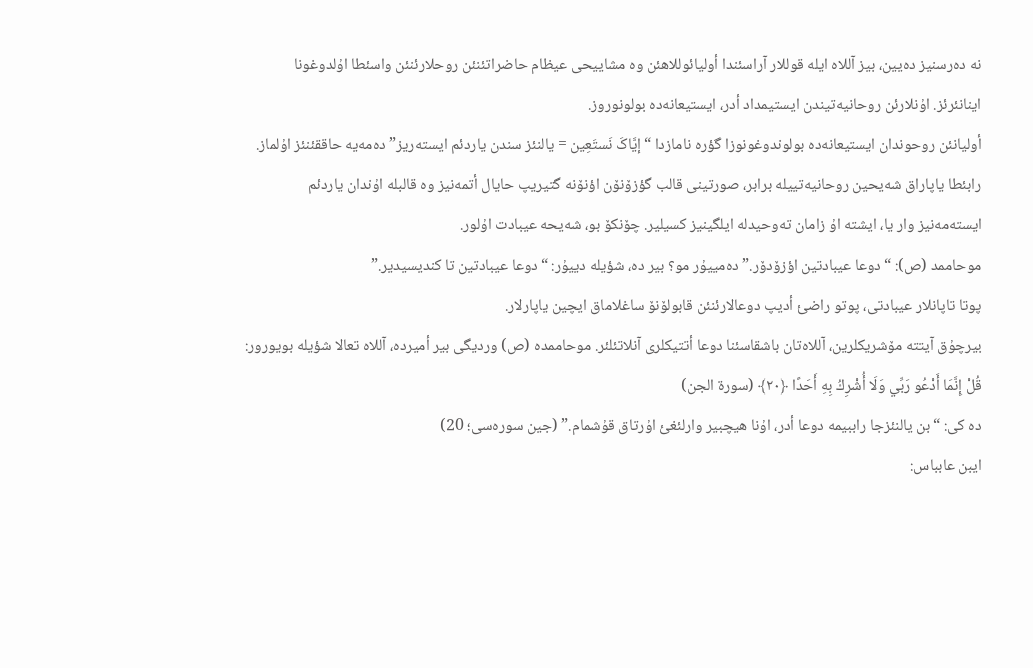نە دەرسنیز دەیین، بیز آللاە ایلە قوللار آراسئندا أولیائوللاهئن وە مشاییحی عیظام حاضراتئنئن روحلارئنئن واسئطا اۇلدوغونا اینانئرئز. اۇنلارئن روحانیەتیندن ایستیمداد أدر، ایستیعانەدە بولونوروز.
أولیانئن روحوندان ایستیعانەدە بولوندوغونوزا گؤرە نامازدا “إیَّاکَ نَستَعِین = یالنئز سندن یاردئم ایستەریز” دەمەیە حاققئنئز اۇلماز.
رابئطا یاپاراق شەیحین روحانیەتییلە برابر، صورتینی قالب گؤزۆنۆن اؤنۆنە گتیریپ حایال أتمەنیز وە قالبلە اۇندان یاردئم ایستەمەنیز وار یا، ایشتە اۇ زامان تەوحیدلە ایلگینیز کسیلیر. چۆنکۆ بو، شەیحە عیبادت اۇلور.
موحاممد (ص): “دوعا عیبادتین اؤزۆدۆر.” دەمییۇر مو؟ بیر دە، شؤیلە دییۇر: “دوعا عیبادتین تا کندیسیدیر.”
پوتا تاپانلار عیبادتی، پوتو راضئ أدیپ دوعالارئنئن قابولۆنۆ ساغلاماق ایچین یاپارلار.
بیرچۇق آیتتە مۆشریکلرین، آللاەتان باشقاسئنا دوعا أتتیکلری آنلاتئلئر. موحاممدە (ص) وردیگی بیر أمیردە، آللاە تعالا شؤیلە بویورور:
قُلْ إِنَّمَا أَدْعُو رَبِّي وَلَا أُشْرِكُ بِهِ أَحَدًا ﴿۲۰﴾ (سورة الجن)
دە کی: “بن یالنئزجا راببیمە دوعا أدر، اۇنا هیچبیر وارلئغئ اۇرتاق قۇشمام.” (جین سورەسی؛ 20)
ایبن عابباس: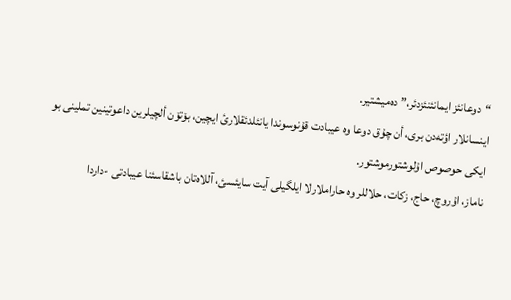“دوعانئز ایمانئنئزدئر،” دەمیشتیر.
اینسانلار اؤتەدن بری، أن چۇق دوعا وە عیبادت قۇنوسوندا یانئلدئقلارئ ایچین، بۆتۆن ألچیلرین داعوتینین تملینی بو ایکی حوصوص اۇلوشتورموشتور.
ناماز، اۇروچ، حاج، زکات، حلاللر وە حاراملارلا ایلگیلی آیت سایئسئ، آللاەتان باشقاسئنا عیبادتی -داردا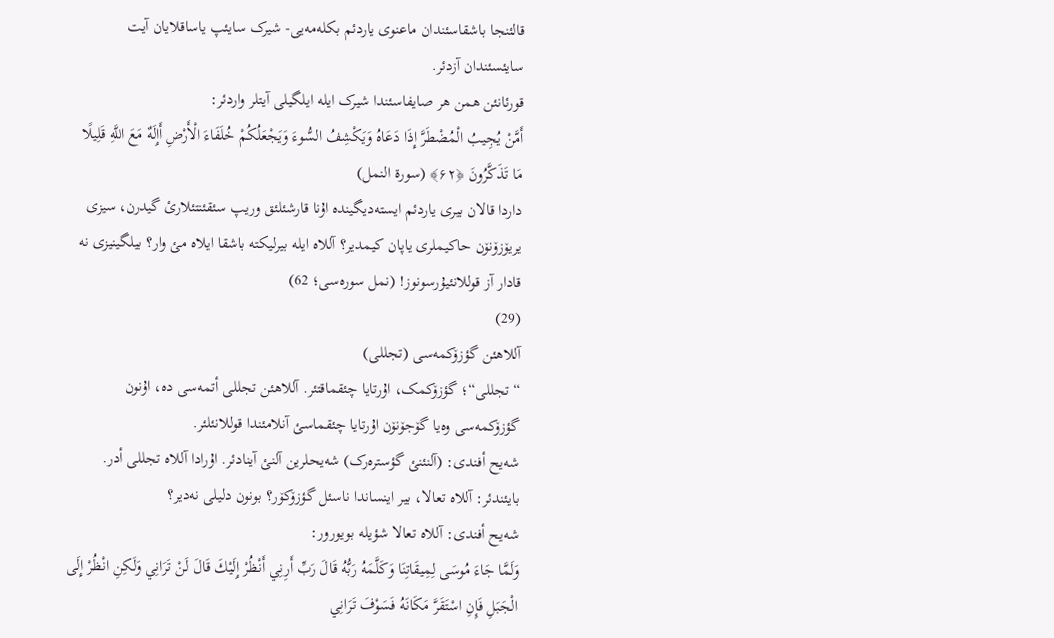قالئنجا باشقاسئندان ماعنوی یاردئم بکلەمەیی- شیرک سایئپ یاساقلایان آیت سایئسئندان آزدئر.
قورئانئن همن هر صایفاسئندا شیرک ایلە ایلگیلی آیتلر واردئر:
أَمَّنْ يُجِيبُ الْمُضْطَرَّ إِذَا دَعَاهُ وَيَكْشِفُ السُّوءَ وَيَجْعَلُكُمْ خُلَفَاءَ الْأَرْضِ أَإِلَهٌ مَعَ اللَّهِ قَلِيلًا مَا تَذَكَّرُونَ ﴿۶۲﴾ (سورة النمل)
داردا قالان بیری یاردئم ایستەدیگیندە اۇنا قارشئلئق وریپ سئقئنتئلارئ گیدرن، سیزی یریۆزۆنۆن حاکیملری یاپان کیمدیر؟ آللاە ایلە بیرلیکتە باشقا ایلاە مئ وار؟ بیلگینیزی نە قادار آز قوللانئیۇرسونوز! (نمل سورەسی؛ 62)
(29)
آللاهئن گؤزۆکمەسی (تجللی)
“تجللی“؛ گؤزۆکمک، اۇرتایا چئقماقتئر. آللاهئن تجللی أتمەسی دە، اۇنون گؤزۆکمەسی وەیا گۆجۆنۆن اۇرتایا چئقماسئ آنلامئندا قوللانئلئر.
شەیح أفندی: (آلنئنئ گؤسترەرک) شەیحلرین آلنئ آینادئر. اۇرادا آللاە تجللی أدر.
بایئندئر: آللاە تعالا، بیر اینساندا ناسئل گؤزۆکۆر؟ بونون دلیلی نەدیر؟
شەیح أفندی: آللاە تعالا شؤیلە بویورور:
وَلَمَّا جَاءَ مُوسَى لِمِيقَاتِنَا وَكَلَّمَهُ رَبُّهُ قَالَ رَبِّ أَرِنِي أَنْظُرْ إِلَيْكَ قَالَ لَنْ تَرَانِي وَلَكِنِ انْظُرْ إِلَى الْجَبَلِ فَإِنِ اسْتَقَرَّ مَكَانَهُ فَسَوْفَ تَرَانِي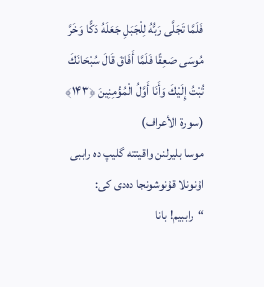فَلَمَّا تَجَلَّى رَبُّهُ لِلْجَبَلِ جَعَلَهُ دَكًّا وَخَرَّ مُوسَى صَعِقًا فَلَمَّا أَفَاقَ قَالَ سُبْحَانَكَ تُبْتُ إِلَيْكَ وَأَنَا أَوَّلُ الْمُؤْمِنِينَ ﴿۱۴۳﴾ (سورة الأعراف)
موسا بلیرلنن واقیتتە گلیپ دە راببی اۇنونلا قۇنوشونجا دەدی کی: “راببیم! بانا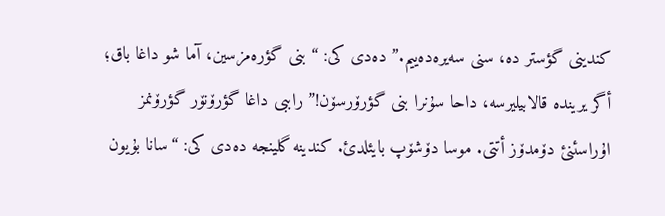کندینی گؤستر دە، سنی سەیرەدەییم.” دەدی کی: “بنی گؤرەمزسین، آما شو داغا باق؛ أگر یریندە قالابیلیرسە، داحا سۇنرا بنی گؤرۆرسۆن!” راببی داغا گؤرۆنۆر گؤرۆنمز اۇراسئنئ دۆمدۆز أتتی. موسا دۆشۆپ بایئلدئ. کندینە گلینجە دەدی کی: “سانا بۇیون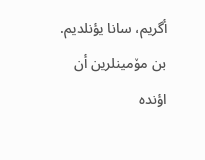أگریم، سانا یؤنلدیم. بن مۆمینلرین أن اؤندە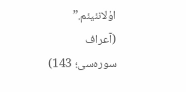اۇلانئیئم.” (آعراف سورەسی؛ 143)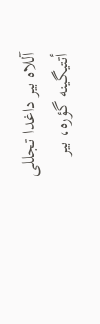آللاە بیر داغدا تجللی أتتیگینە گؤرە، بیر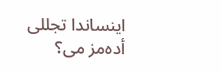اینساندا تجللی أدەمز می؟